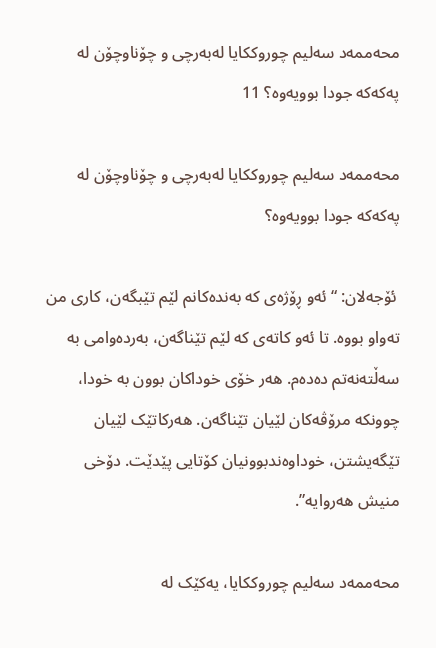محەممەد سەلیم چوروککایا لەبەرچی و چۆناوچۆن لە پەکەکە جودا بوویەوە؟ 11

محەممەد سەلیم چوروککایا لەبەرچی و چۆناوچۆن لە پەکەکە جودا بوویەوە؟

 ئۆجەلان: “ئەو ڕۆژەی کە بەندەکانم لێم تێبگەن، کاری من تەواو بووە. تا ئەو کاتەی کە لێم تێناگەن، بەردەوامی بە سەڵتەنەتم دەدەم. هەر خۆی خوداکان بوون بە خودا، چوونکە مرۆڤەکان لێیان تێناگەن. هەرکاتێک لێیان تێگەیشتن، خوداوەندبوونیان کۆتایی پێدێت. دۆخی منیش هەروایە”.

محەممەد سەلیم چوروککایا، یەکێک لە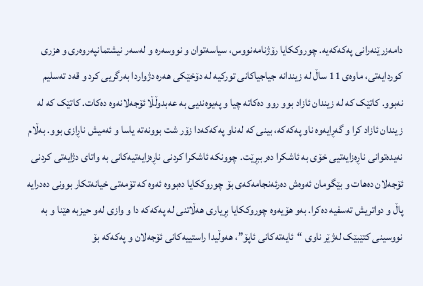دامەزرێنەرانی پەکەکەیە. چوروککایا رۆژنامەنووس، سیاسەتوان و نووسەرە و لەسەر نیشتمانپەروەری و هزری کوردایەتی، ماوەی 11 ساڵ لە زیندانە جیاجیاکانی تورکیە لە دۆخێکی هەرە دژواردا بەرگریی کرد و قەد تەسلیم نەبوو. کاتێک کە لە زیندان ئازاد بوو روو دەکاتە چیا و پەیوەندیی بە عەبدوڵڵا ئۆجەلانەوە دەکات. کاتێک کە لە زیندان ئازاد کرا و گەڕایەوە ناو پەکەکە، بینی کە لەناو پەکەکەدا زۆر شت بوونەتە یاسا و ئەمیش ناڕازی بوو. بەڵام نەیدەتوانی ناڕەزایەتیی خۆی بە ئاشکرا دەرببڕێت. چوونکە ئاشکرا کردنی ناڕەزایەتیەکانی بە واتای دژایەتی کردنی ئۆجەلان دەهات و بێگومان ئەوەش دەرئەنجامەکەی بۆ چوروککایا دەبووە ئەوە کە تۆمەتی خیانەتکار بوونی دەدرایە پاڵ و دواتریش تەسفیە دەکرا. بەو هۆیەوە چوروککایا بڕیاری هەڵاتنی لە پەکەکە دا و وازی لەو حیزبە هێنا و بە نووسینی کتێبێک لەژێر ناوی “ئایەتەکانی ئاپۆ”، هەوڵیدا راستییەکانی ئۆجەلان و پەکەکە بۆ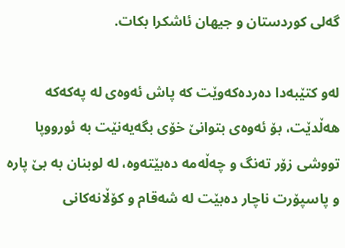گەلی کوردستان و جیهان ئاشکرا بکات.

لەو کتێبەدا دەردەکەوێت کە پاش ئەوەی لە پەکەکە هەڵدێت، بۆ ئەوەی بتوانێ خۆی بگەیەنێت بە ئورووپا تووشی زۆر تەنگ و چەڵەمە دەبێتەوە، لە لوبنان بە بێ پارە و پاسپۆرت ناچار دەبێت لە شەقام و کۆڵانەکانی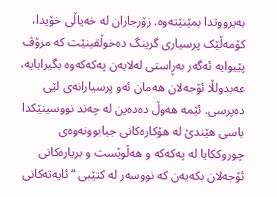بەیرووتدا بمێنێتەوە. زۆرجاران لە خەیاڵی خۆیدا، کۆمەڵێک پرسیاری گرینگ دەخوڵقینێت کە مرۆڤ پێیوایە ئەگەر بەڕاستی لەلایەن پەکەکەوە بگیرابایە، عەبدولڵا ئۆجەلان هەمان ئەو پرسیارانەی لێی دەپرسی. ئێمە هەوڵ دەدەین لە چەند نووسینێکدا باسی هێندێ لە هۆکارەکانی جیابوونەوەی چوروککایا لە پەکەکە و هەڵوێست و بریارەکانی ئۆجەلان بکەیەن کە نووسەر لە کتێبی “ئایەتەکانی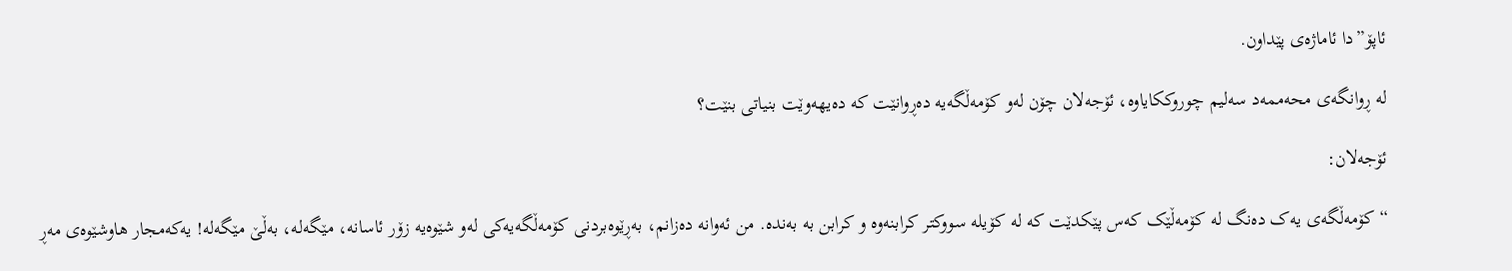ئاپۆ”دا ئاماژەی پێداون.

لە ڕوانگەی محەممەد سەلیم چوروککایاوە، ئۆجەلان چۆن لەو کۆمەڵگەیە دەڕوانێت کە دەیهەوێت بنیاتی بنێت؟

ئۆجەلان:

“کۆمەڵگەی یەک دەنگ لە کۆمەڵێک کەس پێکدێت کە لە کۆیلە سووکتر کرابنەوە و کرابن بە بەندە. من ئەوانە دەزانم، بەڕێوەبردنی کۆمەڵگەیەکی لەو شێوەیە زۆر ئاسانە، مێگەلە، بەڵێ مێگەلە! یەکەمجار هاوشێوەی مەڕ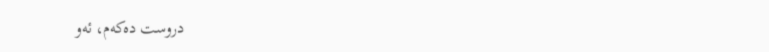دروست دەکەم، ئەو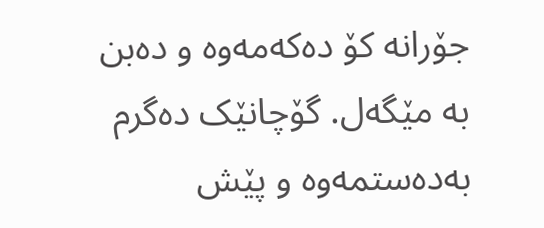جۆرانە کۆ دەکەمەوە و دەبن بە مێگەل. گۆچانێک دەگرم بەدەستمەوە و پێش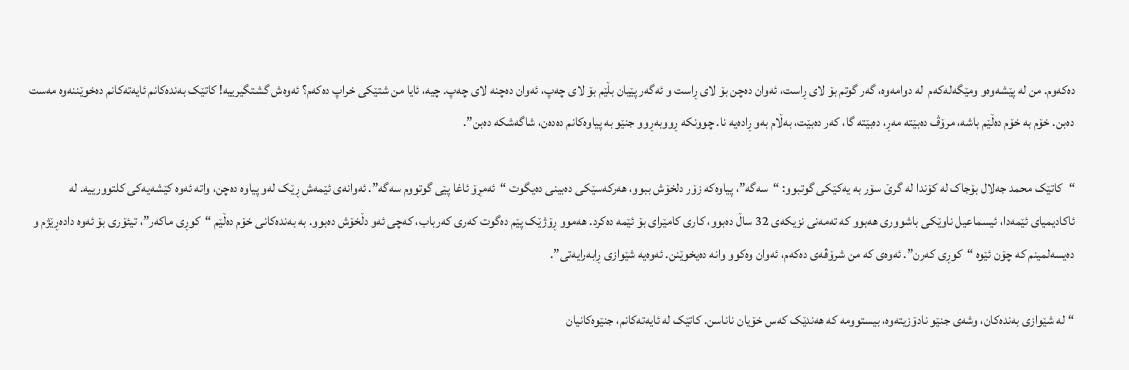دەکەوم. من لە پێشەوەو ومێگەلەکەم  لە دوامەوە، گەر گوتم بۆ لای ڕاست، ئەوان دەچن بۆ لای ڕاست و ئەگەر پێیان بڵێم بۆ لای چەپ، ئەوان دەچنە لای چەپ. چیە، ئایا من شتێکی خراپ دەکەم؟ ئەوەش گشتگیرییە! کاتێک بەندەکانم ئایەتەکانم دەخوێننەوە مەست دەبن. خۆم بە خۆم دەڵێم باشە، مرۆڤ دەبێتە مەڕ، دەبێتە گا، کەر دەبێت، بەڵام بەو ڕادەیە نا. چوونکە ڕووبەڕوو جنێو بە پیاوەکانم دەدەن، شاگەشکە دەبن”.

“کاتێک محمد جەلال بۆجاک لە کۆندا لە گرێ سۆر بە یەکێکی گوتبوو: “سەگە”، پیاوەکە زۆر دلخۆش ببوو، هەرکەسێکی دەبینی دەیگوت “ئەمڕۆ ئاغا پێی گوتووم سەگە”. ئەوانەی ئێمەش ڕێک لەو پیاوە دەچن، واتە ئەوە کێشەیەکی کلتوورییە. لە ئاکادیمیای ئێمەدا، ئیسماعیل ناوێکی باشووری هەبوو کە تەمەنی نزیکەی 32 ساڵ دەبوو، کاری کامێرای بۆ ئێمە دەکرد. هەموو ڕۆژێک پێم دەگوت کەری کەرباب، کەچی ئەو دڵخۆش دەبوو. بە بەندەکانی خۆم دەڵێم “کوڕی ماکەر”، تیئۆری بۆ ئەوە دادەڕێژم و دەیسەلمینم کە چۆن ئێوە “کوڕی کەرن”. ئەوەی کە من شرۆڤەی دەکەم، ئەوان وەکوو وانە دەیخوێنن. ئەوەیە شێوازی ڕابەرایەتی”.

“لە شێوازی بەندەکان، وشەی جنێو نادۆزیتەوە، بیستوومە کە هەندێک کەس خۆیان ناناسن. کاتێک لە ئایەتەکانم، جنێوەکانیان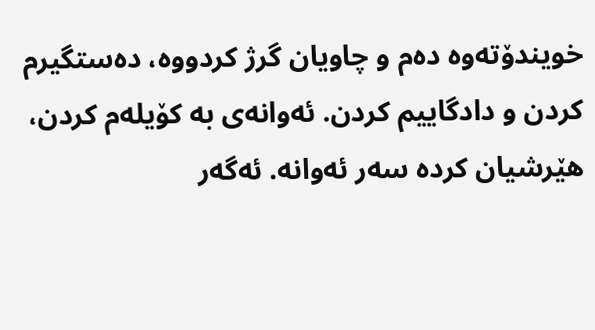خویندۆتەوە دەم و چاویان گرژ کردووە، دەستگیرم کردن و دادگاییم کردن. ئەوانەی بە کۆیلەم کردن، هێرشیان کردە سەر ئەوانە. ئەگەر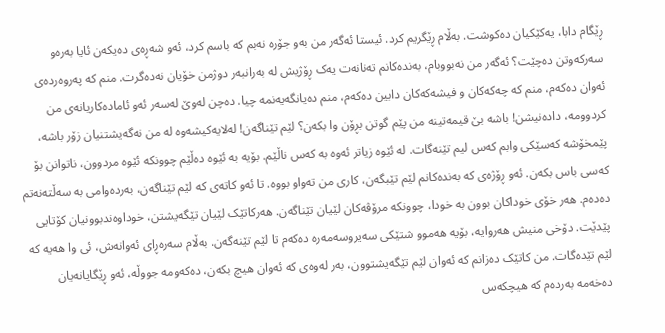ڕێگام دابا، یەکێکیان دەکوشت. بەڵام ڕێگریم کرد. ئیستا ئەگەر من بەو جۆرە نەبم کە باسم کرد، ئەو شەڕەی دەیکەن ئایا بەرەو سەرکەوتن دەچێت؟ ئەگەر من نەبووبام، بەندەکانم تەنانەت یەک ڕۆژیش لە بەرانبەر دوژمن خۆیان نەدەگرت. منم کە پەروەردەی ئەوان دەکەم، منم کە چەکەکان و فیشەکەکان دابین دەکەم، منم دەیانگەیەنمە چیا. دەچن لەوێ لەسەر ئەو ئامادەکاریانەی من کردوومە، دادەنیشن! باشە بێ قیمەتینە من پێم گوتن بڕۆن وا بکەن؟ لێم تێناگەن! لەلایەکیشەوە لە من نەگەیشتنیان زۆر باشە، پێمخۆشە کەسێکی وابم کەس لیم تێنەگات. لە ئێوە زیاتر ئەوە بە کەس ناڵێم. بۆیە بە ئێوە دەڵێم چوونکە ئێوە مردوون، ناتوانن بۆ کەسی باس بکەن. ئەو ڕۆژەی کە بەندەکانم لێم تێبگەن، کاری من تەواو بووە. تا ئەو کاتەی کە لێم تێناگەن، بەردەوامی بە سەڵتەنەتم دەدەم. هەر خۆی خوداکان بوون بە خودا، چوونکە مرۆڤەکان لێیان تێناگەن. هەرکاتێک لێیان تێگەیشتن، خوداوەندبوونیان کۆتایی پێدێت. دۆخی منیش هەروایە، بۆیە هەموو شتێکی سەیروسەمەرە دەکەم تا لێم تێنەگەن. بەڵام سەرەڕای ئەوانەش، ئی وا هەیە کە لێم تێدەگات. من کاتێک دەزانم کە ئەوان لێم تێگەیشتوون، بەر لەوەی کە ئەوان هیچ بکەن، دەکەومە جووڵە، ئەو ڕێگایانەیان دەخەمە بەردەم کە هیچکەس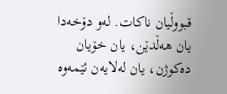قبووڵیان ناکات. لەو دۆخەدا یان هەڵدێن، یان خۆیان دەکوژن، یان لەلایەن ئێمەوە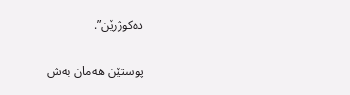دەکوژرێن”.

پوستێن ھەمان بەش